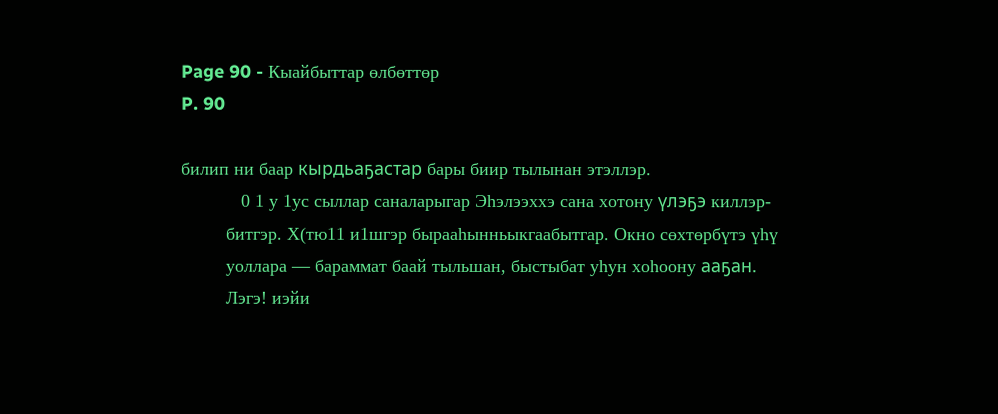Page 90 - Кыайбыттар өлбөттөр
P. 90

билип ни баар кырдьаҕастар бары биир тылынан этэллэр.
            0 1 у 1ус сыллар саналарыгар Эһэлээххэ сана хотону үлэҕэ киллэр-
         битгэр. Х(тю11 и1шгэр бырааһынньыкгаабытгар. Окно сөхтөрбүтэ үһү
         уоллара — бараммат баай тыльшан, быстыбат уһун хоһоону ааҕан.
         Лэгэ! иэйи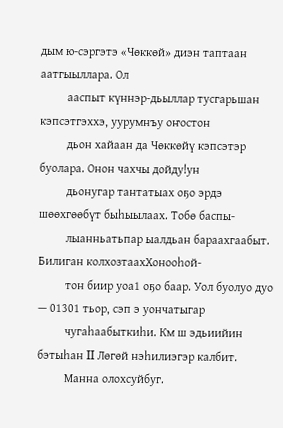дым ю-сэргэтэ «Чөккөй» диэн таптаан аатгыыллара. Ол
         ааспыт күннэр-дьыллар тусгарьшан кэпсэтгэххэ, уурумнъу оҥостон
         дьон хайаан да Чөккөйү кэпсэтэр буолара. Онон чахчы дойду!ун
         дьонугар тантатыах оҕо эрдэ шөөхгөөбүт быһыылаах. Тобө баспы-
         лыанньатьпар ыалдьан бараахгаабыт. Билиган колхозтаахХонооһой-
         тон биир уоа1 оҕо баар. Уол буолуо дуо — 01301 тьор, сэп э уончатыгар
         чугаһаабыткиһи. Км ш эдьиийин бэтыһан II Лөгөй нэһилиэгэр калбит.
         Манна олохсуйбуг.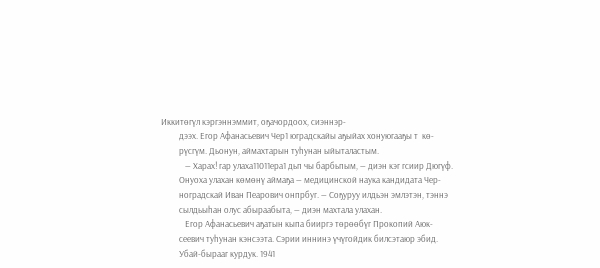Иккитөгүл кэргэннэммит, оҕачордоох, сиэннэр-
         дээх. Егор Афанасьевич Чер1 юградскайы аҕыйах хонуюгааҕы т  кө-
         рүсгүм. Дьонун, аймахтарын туһунан ыйыталастым.
            — Харах! гар улаха11011ера1 дьп чы барбьпым, — диэн кэг гсиир Дюгүф.
         Онуоха улахан көмөнү аймаҕа — медицинской наука кандидата Чер-
         ноградскай Иван Пеарович онпрбуг. — Соҕуруу илдьэн эмлэтэн, тэннэ
         сылдьыһан олус абыраабыта, — диэн махтала улахан.
            Егор Афанасьевич аҕатын кыпа бииргэ төрөөбүг Прокопий Аюк-
         сеевич туһунан кэнсээта. Сэрии иннинэ үчүгойдик билсэтаюр эбид.
         Убай-бырааг курдук. 1941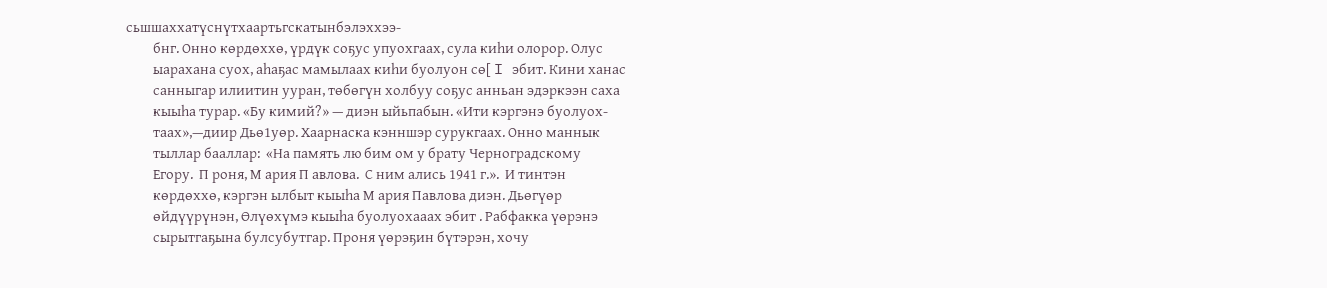сьшшаххатүснүтхаартьгскатынбэлэххээ-
         бнг. Онно көрдөххө, үрдүк соҕус упуохгаах, сула киһи олорор. Олус
         ыарахана суох, аһаҕас мамылаах киһи буолуон сө[ I эбит. Кини ханас
         санныгар илиитин ууран, төбөгүн холбуу соҕус анньан эдэркээн саха
         кыыһа турар. «Бу кимий?» — диэн ыйьпабын. «Ити кэргэнэ буолуох-
         таах»,—диир Дьө1уөр. Хаарнаска кэнншэр сурукгаах. Онно маннык
         тыллар бааллар:  «На память лю бим ом у брату Черноградскому
         Егору.  П роня, М ария П авлова.  С ним ались 1941 г.».  И тинтэн
         көрдөххө, кэргэн ылбыт кыыһа М ария Павлова диэн. Дьөгүөр
         өйдүүрүнэн, Өлүөхүмэ кыыһа буолуохааах эбит . Рабфакка үөрэнэ
         сырытгаҕына булсубутгар. Проня үөрэҕин бүтэрэн, хочу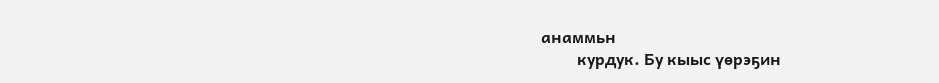анаммьн
         курдук. Бу кыыс үөрэҕин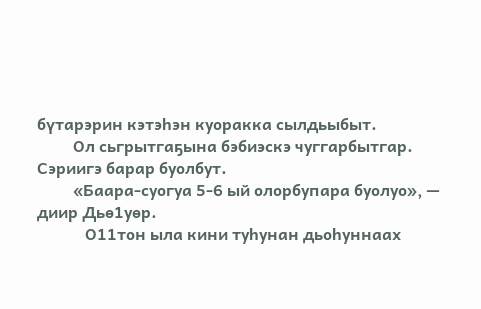бүтарэрин кэтэһэн куоракка сылдьыбыт.
         Ол сьгрытгаҕына бэбиэскэ чуггарбытгар. Сэриигэ барар буолбут.
         «Баара-суогуа 5-6 ый олорбупара буолуо», — диир Дьө1уөр.
            О11тон ыла кини туһунан дьоһуннаах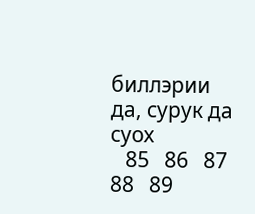биллэрии да, сурук да суох
   85   86   87   88   89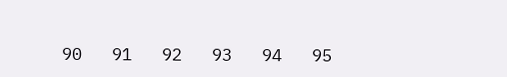90   91   92   93   94   95